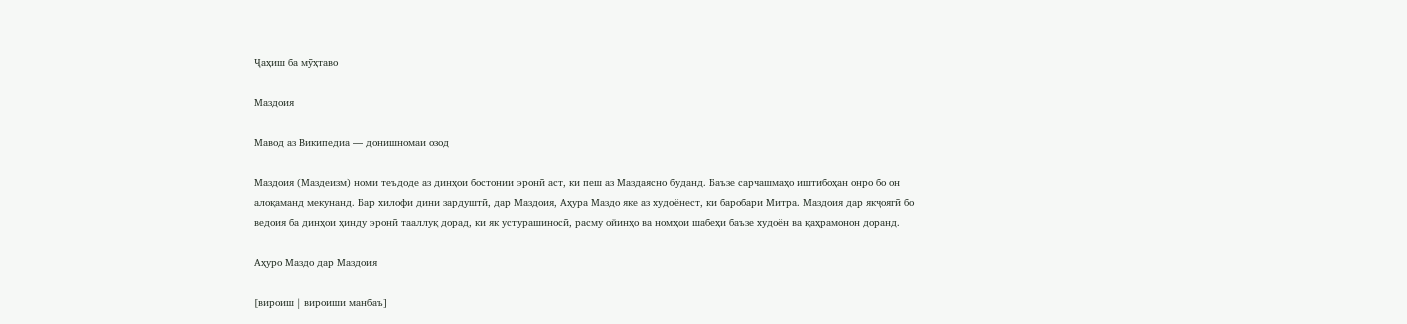Ҷаҳиш ба мӯҳтаво

Маздоия

Мавод аз Википедиа — донишномаи озод

Маздоия (Маздеизм) номи теъдоде аз динҳои бостонии эронӣ аст, ки пеш аз Маздаясно буданд. Баъзе сарчашмаҳо иштибоҳан онро бо он алоқаманд мекунанд. Бар хилофи дини зардуштӣ, дар Маздоия, Аҳура Маздо яке аз худоёнест, ки баробари Митра. Маздоия дар якҷоягӣ бо ведоия ба динҳои ҳинду эронӣ тааллуқ дорад, ки як устурашиносӣ, расму ойинҳо ва номҳои шабеҳи баъзе худоён ва қаҳрамонон доранд.

Аҳуро Маздо дар Маздоия

[вироиш | вироиши манбаъ]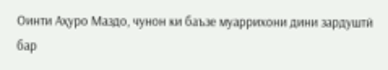Оинти Аҳуро Маздо, чунон ки баъзе муаррихони дини зардуштӣ бар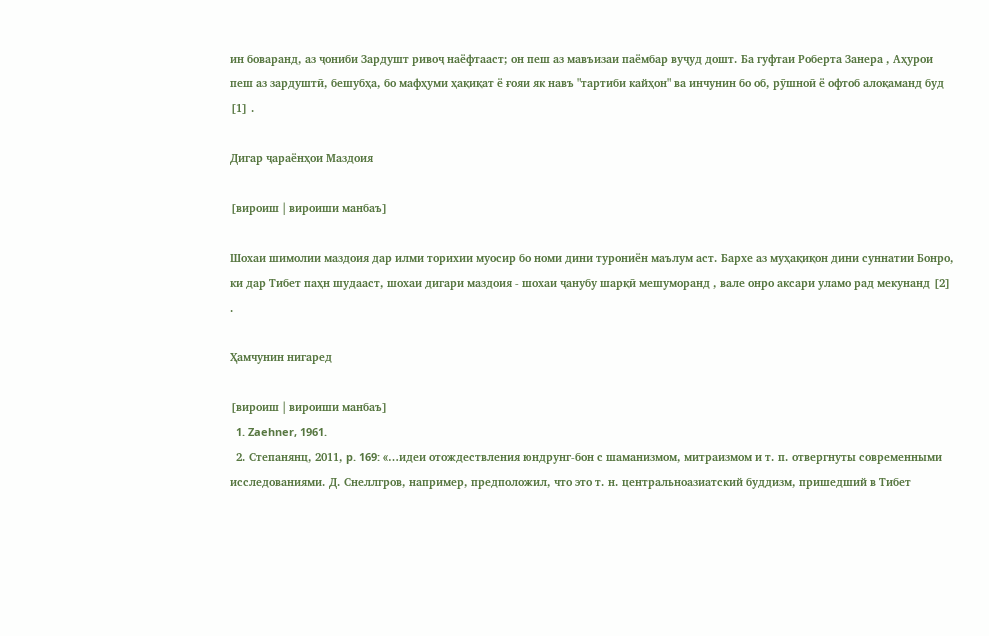ин боваранд, аз ҷониби Зардушт ривоҷ наёфтааст; он пеш аз мавъизаи паёмбар вуҷуд дошт. Ба гуфтаи Роберта Занера , Аҳурои пеш аз зардуштӣ, бешубҳа, бо мафҳуми ҳақиқат ё ғояи як навъ "тартиби кайҳон" ва инчунин бо об, рӯшноӣ ё офтоб алоқаманд буд [1] .

Дигар ҷараёнҳои Маздоия

[вироиш | вироиши манбаъ]

Шохаи шимолии маздоия дар илми торихии муосир бо номи дини турониён маълум аст. Бархе аз муҳақиқон дини суннатии Бонро, ки дар Тибет паҳн шудааст, шохаи дигари маздоия - шохаи ҷанубу шарқӣ мешуморанд , вале онро аксари уламо рад мекунанд [2] .

Ҳамчунин нигаред

[вироиш | вироиши манбаъ]
  1. Zaehner, 1961.
  2. Степанянц, 2011, p. 169: «…идеи отождествления юндрунг-бон с шаманизмом, митраизмом и т. п. отвергнуты современными исследованиями. Д. Снеллгров, например, предположил, что это т. н. центральноазиатский буддизм, пришедший в Тибет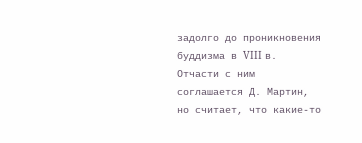задолго до проникновения буддизма в VIII в. Отчасти с ним соглашается Д. Мартин, но считает, что какие-то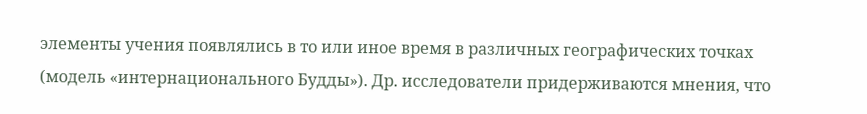элементы учения появлялись в то или иное время в различных географических точках (модель «интернационального Будды»). Др. исследователи придерживаются мнения, что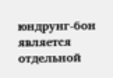юндрунг-бон является отдельной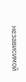независимой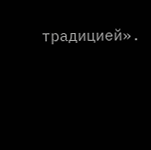традицией».